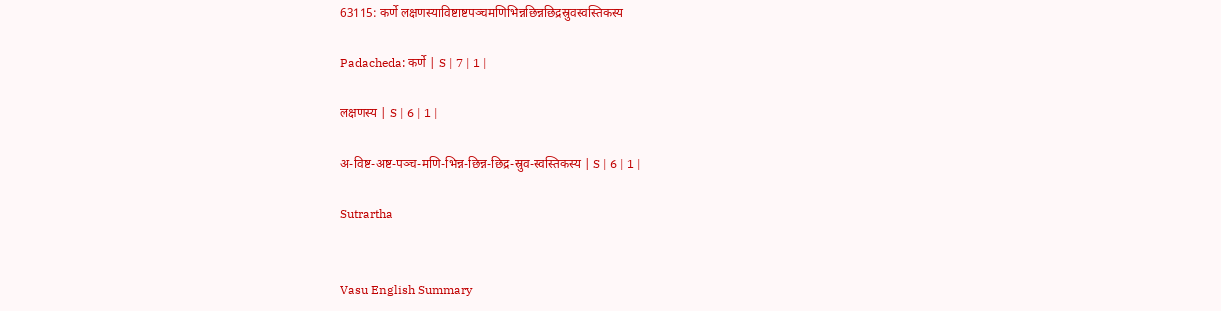63115: कर्णे लक्षणस्याविष्टाष्टपञ्चमणिभिन्नछिन्नछिद्रस्रुवस्वस्तिकस्य

Padacheda: कर्णे | S | 7 | 1 |

लक्षणस्य | S | 6 | 1 |

अ-विष्ट-अष्ट-पञ्च-मणि-भिन्न-छिन्न-छिद्र-स्रुव-स्वस्तिकस्य | S | 6 | 1 |

Sutrartha


Vasu English Summary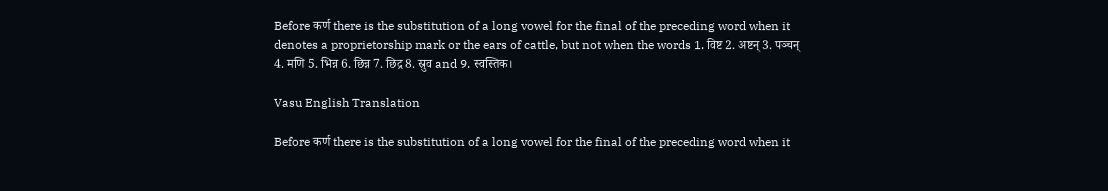Before कर्ण there is the substitution of a long vowel for the final of the preceding word when it denotes a proprietorship mark or the ears of cattle, but not when the words 1. विष्ट 2. अष्टन् 3. पञ्चन् 4. मणि 5. भिन्न 6. छिन्न 7. छिद्र 8. स्रुव and 9. स्वस्तिक।

Vasu English Translation

Before कर्ण there is the substitution of a long vowel for the final of the preceding word when it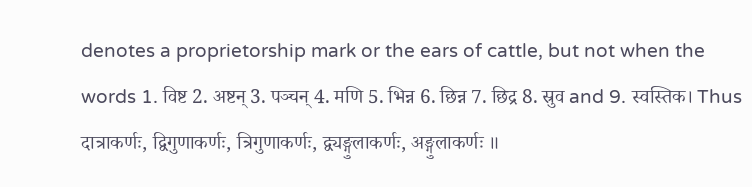denotes a proprietorship mark or the ears of cattle, but not when the words 1. विष्ट 2. अष्टन् 3. पञ्चन् 4. मणि 5. भिन्न 6. छिन्न 7. छिद्र 8. स्रुव and 9. स्वस्तिक। Thus दात्राकर्णः, द्विगुणाकर्णः, त्रिगुणाकर्णः, द्व्यङ्गुलाकर्णः, अङ्गुलाकर्णः ॥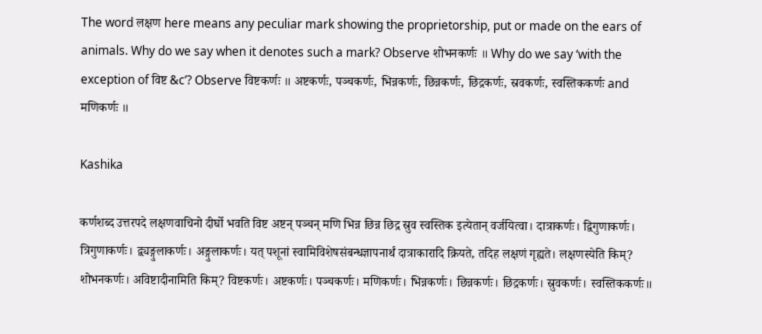The word लक्षण here means any peculiar mark showing the proprietorship, put or made on the ears of animals. Why do we say when it denotes such a mark? Observe शोभनकर्णः ॥ Why do we say ‘with the exception of विष्ट &c’? Observe विष्टकर्णः ॥ अष्टकर्णः, पञ्चकर्णः, भिन्नकर्णः, छिन्नकर्णः, छिद्रकर्णः, स्रवकर्णः, स्वस्तिककर्णः and मणिकर्णः ॥

Kashika

कर्णशब्द उत्तरपदे लक्षणवाचिनो दीर्घो भवति विष्ट अष्टन् पञ्चन् मणि भिन्न छिन्न छिद्र स्रुव स्वस्तिक इत्येतान् वर्जयित्वा। दात्राकर्णः। द्विगुणाकर्णः। त्रिगुणाकर्णः। द्व्यङ्गुलाकर्णः। अङ्गुलाकर्णः। यत् पशूनां स्वामिविशेषसंबन्धज्ञापनार्थं दात्राकारादि क्रियते, तदिह लक्षणं गृह्यते। लक्षणस्येति किम्? शोभनकर्णः। अविष्टादीनामिति किम्? विष्टकर्णः। अष्टकर्णः। पञ्चकर्णः। मणिकर्णः। भिन्नकर्णः। छिन्नकर्णः। छिद्रकर्णः। स्रुवकर्णः। स्वस्तिककर्णः॥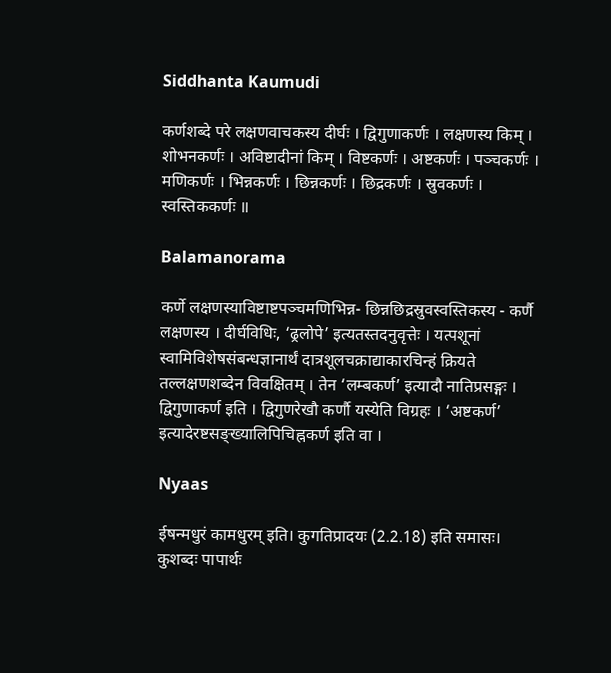Siddhanta Kaumudi

कर्णशब्दे परे लक्षणवाचकस्य दीर्घः । द्विगुणाकर्णः । लक्षणस्य किम् । शोभनकर्णः । अविष्टादीनां किम् । विष्टकर्णः । अष्टकर्णः । पञ्चकर्णः । मणिकर्णः । भिन्नकर्णः । छिन्नकर्णः । छिद्रकर्णः । स्रुवकर्णः । स्वस्तिककर्णः ॥

Balamanorama

कर्णे लक्षणस्याविष्टाष्टपञ्चमणिभिन्न- छिन्नछिद्रस्रुवस्वस्तिकस्य - कर्णै लक्षणस्य । दीर्घविधिः, ‘ढ्रलोपे’ इत्यतस्तदनुवृत्तेः । यत्पशूनां स्वामिविशेषसंबन्धज्ञानार्थं दात्रशूलचक्राद्याकारचिन्हं क्रियते तल्लक्षणशब्देन विवक्षितम् । तेन ‘लम्बकर्ण’ इत्यादौ नातिप्रसङ्गः । द्विगुणाकर्ण इति । द्विगुणरेखौ कर्णौ यस्येति विग्रहः । ‘अष्टकर्ण’ इत्यादेरष्टसङ्ख्यालिपिचिह्नकर्ण इति वा ।

Nyaas

ईषन्मधुरं कामधुरम् इति। कुगतिप्रादयः (2.2.18) इति समासः। कुशब्दः पापार्थः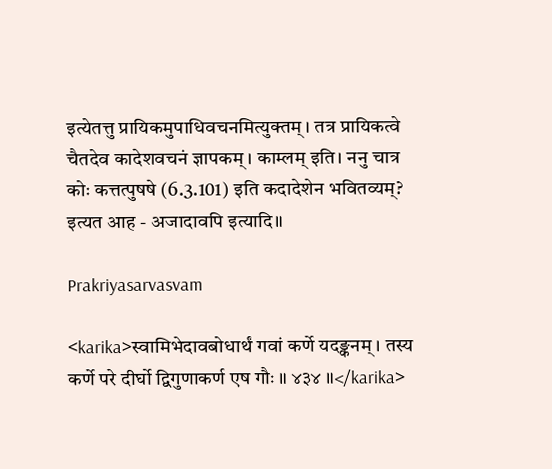इत्येतत्तु प्रायिकमुपाधिवचनमित्युक्तम्। तत्र प्रायिकत्वे चैतदेव कादेशवचनं ज्ञापकम्। काम्लम् इति। ननु चात्र कोः कत्तत्पुषषे (6.3.101) इति कदादेशेन भवितव्यम्? इत्यत आह - अजादावपि इत्यादि॥

Prakriyasarvasvam

<karika>स्वामिभेदावबोधार्थं गवां कर्णे यदङ्कनम् । तस्य कर्णे परे दीर्घो द्विगुणाकर्ण एष गौः ॥ ४३४ ॥</karika>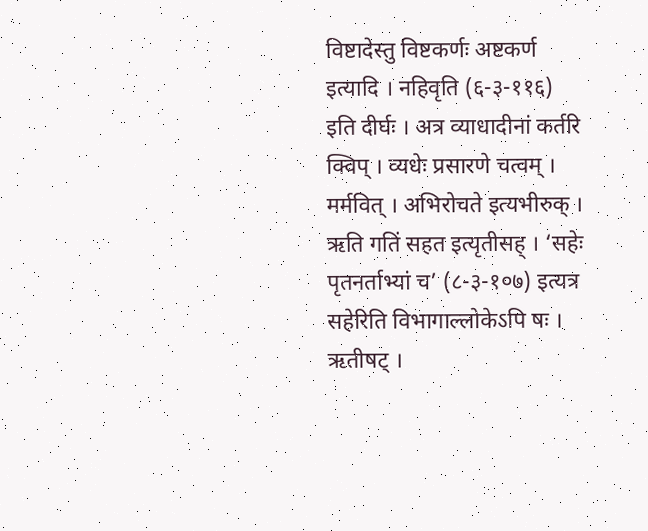विष्टादेस्तु विष्टकर्णः अष्टकर्ण इत्यादि । नहिवृति (६-३-११६) इति दीर्घः । अत्र व्याधादीनां कर्तरि क्विप् । व्यधेः प्रसारणे चत्वम् । मर्मवित् । अभिरोचते इत्यभीरुक् । ऋति गतिं सहत इत्यृतीसह् । ‘सहेः पृतनर्ताभ्यां च’ (८-३-१०७) इत्यत्र सहेरिति विभागाल्लोकेऽपि षः । ऋतीषट् ।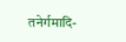तनेर्गमादि-